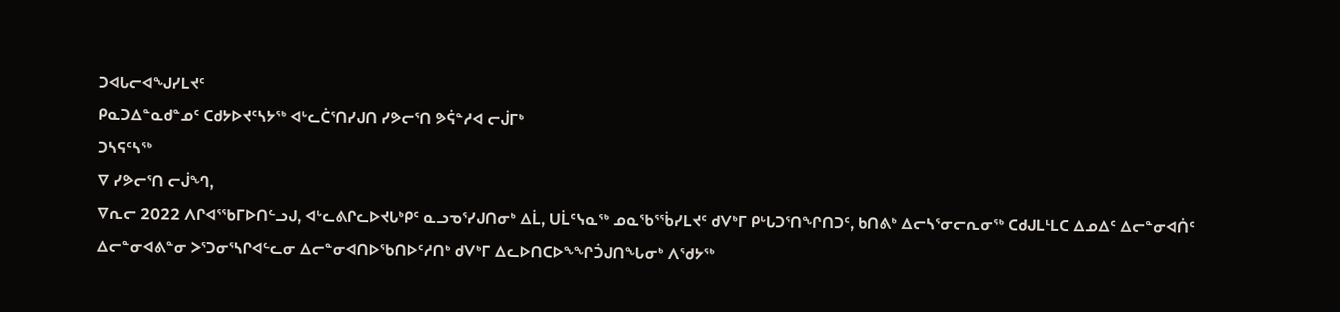ᑐᐊᒐᓕᐊᖑᓯᒪᔪᑦ
ᑭᓇᑐᐃᓐᓇᑯᓐᓄᑦ ᑕᑯᔭᐅᔪᑦᓴᔭᖅ ᐊᒡᓚᑖᕐᑎᓯᒍᑎ ᓯᕗᓕᕐᑎ ᕗᕌᓐᓱᐊ ᓕᒎᒥᒃ
ᑐᓴᕋᑦᓴᖅ
ᐁ ᓯᕗᓕᕐᑎ ᓕᒎᙰ,
ᐁᕆᓕ 2022 ᐱᒋᐊᕐᖃᒥᐅᑎᓪᓗᒍ, ᐊᒡᓚᕕᒋᓚᐅᔪᒐᒃᑭᑦ ᓇᓗᓀᕐᓯᒍᑎᓂᒃ ᐃᒫ, ᑌᒫᑦᓭᓇᖅ ᓄᓇᖃᕐᖄᓯᒪᔪᑦ ᑯᐯᒃᒥ ᑭᒡᒐᑐᕐᑎᖏᑎᑐᑦ, ᑲᑎᕕᒃ ᐃᓕᓴᕐᓂᓕᕆᓂᖅ ᑕᑯᒍᒪᒻᒪᑕ ᐃᓄᐃᑦ ᐃᓕᓐᓂᐊᑏᑦ ᐃᓕᓐᓂᐊᕕᓐᓂ ᐳᕐᑐᓂᕐᓴᒋᐊᓪᓚᓂ ᐃᓕᓐᓂᐊᑎᐅᖃᑎᐅᑦᓱᑎᒃ ᑯᐯᒃᒥ ᐃᓚᐅᑎᑕᐅᖕᖏᑑᒍᑎᖓᓂᒃ ᐱᖁᔭᖅ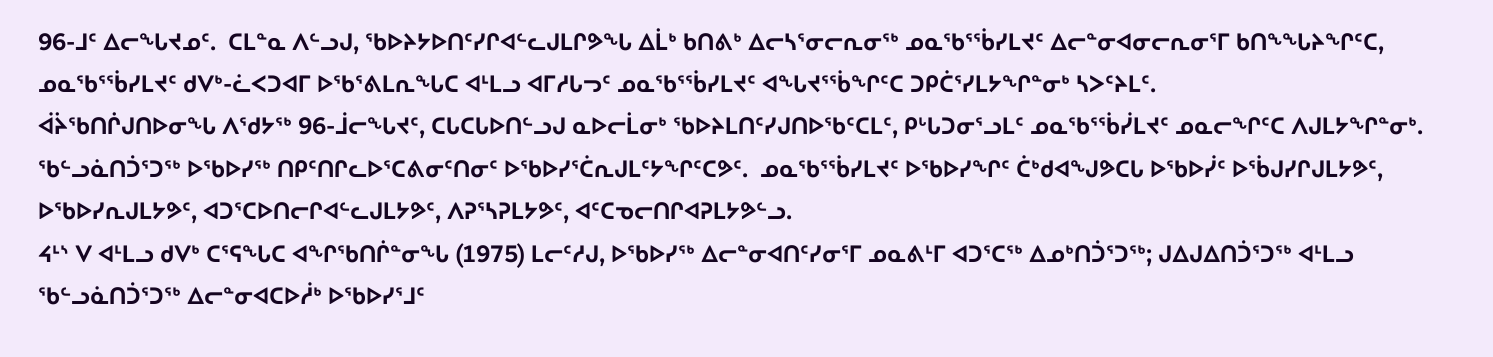96-ᒧᑦ ᐃᓕᖓᔪᓄᑦ.  ᑕᒪᓐᓇ ᐱᓪᓗᒍ, ᖃᐅᔨᔭᐅᑎᑦᓯᒋᐊᓪᓚᒍᒪᒋᕗᖓ ᐃᒫᒃ ᑲᑎᕕᒃ ᐃᓕᓴᕐᓂᓕᕆᓂᖅ ᓄᓇᖃᕐᖄᓯᒪᔪᑦ ᐃᓕᓐᓂᐊᓂᓕᕆᓂᕐᒥ ᑲᑎᖕᖓᔨᖏᑦᑕ, ᓄᓇᖃᕐᖄᓯᒪᔪᑦ ᑯᐯᒃ-ᓛᐸᑐᐊᒥ ᐅᖃᕐᕕᒪᕆᖓᑕ ᐊᒻᒪᓗ ᐊᒥᓱᒐᓓᑦ ᓄᓇᖃᕐᖄᓯᒪᔪᑦ ᐊᖓᔪᕐᖄᖏᑦᑕ ᑐᑭᑖᕐᓯᒪᔭᖏᓐᓂᒃ ᓴᐳᑦᔨᒪᑦ.
ᐋᔩᖃᑎᒌᒍᑎᐅᓂᖓ ᐱᖁᔭᖅ 96-ᒨᓕᖓᔪᑦ, ᑕᒐᑕᒐᐅᑎᓪᓗᒍ ᓇᐅᓕᒫᓂᒃ ᖃᐅᔨᒪᑎᑦᓯᒍᑎᐅᖃᑦᑕᒪᑦ, ᑭᒡᒐᑐᓂᕐᓗᒪᑦ ᓄᓇᖃᕐᖄᓰᒪᔪᑦ ᓄᓇᓕᖏᑦᑕ ᐱᒍᒪᔭᖏᓐᓂᒃ.  ᖃᓪᓗᓈᑎᑑᕐᑐᖅ ᐅᖃᐅᓯᖅ ᑎᑭᑦᑎᒋᓚᐅᕐᑕᕕᓂᑦᑎᓂᑦ ᐅᖃᐅᓯᕐᑖᕆᒍᒪᑦᔭᖏᑦᑕᕗᑦ.  ᓄᓇᖃᕐᖄᓯᒪᔪᑦ ᐅᖃᐅᓯᖏᑦ ᑖᒃᑯᐊᖑᕗᑕᒐ ᐅᖃᐅᓰᑦ ᐅᖄᒍᓯᒋᒍᒪᔭᕗᑦ, ᐅᖃᐅᓯᕆᒍᒪᔭᕗᑦ, ᐊᑐᕐᑕᐅᑎᓕᒋᐊᓪᓚᒍᒪᔭᕗᑦ, ᐱᕈᕐᓴᕈᒪᔭᕗᑦ, ᐊᑦᑕᓀᓕᑎᒋᐊᕈᒪᔭᕗᓪᓗ.
ᔦᒻᔅ ᐯ ᐊᒻᒪᓗ ᑯᐯᒃ ᑕᕐᕋᖓᑕ ᐊᖏᖃᑎᒌᓐᓂᖓ (1975) ᒪᓕᑦᓱᒍ, ᐅᖃᐅᓯᖅ ᐃᓕᓐᓂᐊᑎᑦᓯᓂᕐᒥ ᓄᓇᕕᒻᒥ ᐊᑐᕐᑕᖅ ᐃᓄᒃᑎᑑᕐᑐᖅ; ᒍᐃᒍᐃᑎᑑᕐᑐᖅ ᐊᒻᒪᓗ ᖃᓪᓗᓈᑎᑑᕐᑐᖅ ᐃᓕᓐᓂᐊᑕᐅᓲᒃ ᐅᖃᐅᓯᕐᒧᑦ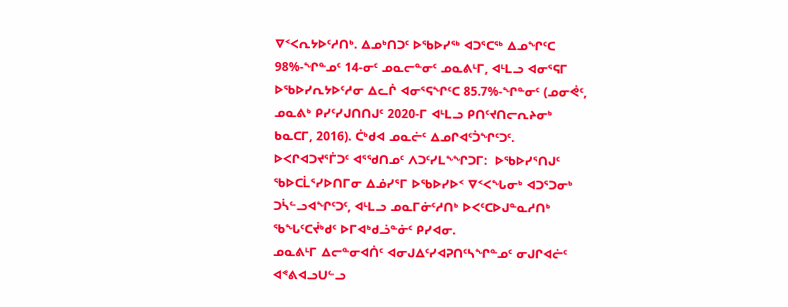ᐁᑉᐸᕆᔭᐅᑦᓱᑎᒃ. ᐃᓄᒃᑎᑐᑦ ᐅᖃᐅᓯᖅ ᐊᑐᕐᑕᖅ ᐃᓄᖏᑦᑕ 98%-ᖏᓐᓄᑦ 14-ᓂᑦ ᓄᓇᓕᓐᓂᑦ ᓄᓇᕕᒻᒥ, ᐊᒻᒪᓗ ᐊᓂᕐᕋᒥ ᐅᖃᐅᓯᕆᔭᐅᑦᓱᓂ ᐃᓚᒌ ᐊᓂᕐᕋᖏᑦᑕ 85.7%-ᖏᓐᓂᑦ (ᓄᓂᕚᑦ, ᓄᓇᕕᒃ ᑭᓯᑦᓯᒍᑎᑎᒍᑦ 2020-ᒥ ᐊᒻᒪᓗ ᑭᑎᑦᔪᑎᓕᕆᔨᓂᒃ ᑲᓇᑕᒥ, 2016). ᑖᒃᑯᐊ ᓄᓇᓖᑦ ᐃᓄᒋᐊᑦᑑᖏᑦᑐᑦ.  ᐅᐸᒋᐊᑐᔪᕐᒦᑐᑦ ᐊᕐᖁᑎᓄᑦ ᐱᑐᑦᓯᒪᖕᖏᑐᒥ:  ᐅᖃᐅᓯᕐᑎᒍᑦ ᖃᐅᑕᒫᕐᓯᐅᑎᒥᓂ ᐃᓅᓯᕐᒥ ᐅᖃᐅᓯᐅᑉ ᐁᑉᐸᖓᓂᒃ ᐊᑐᕐᑐᓂᒃ ᑐᓵᓪᓗᐊᖏᑦᑐᑦ, ᐊᒻᒪᓗ ᓄᓇᒥᓃᑦᓱᑎᒃ ᐅᐸᑦᑕᐅᒍᓐᓇᓱᑎᒃ ᖃᖓᑦᑕᔫᒃᑯᑦ ᐅᒥᐊᒃᑯᓘᓐᓃᑦ ᑭᓯᐊᓂ.
ᓄᓇᕕᒻᒥ ᐃᓕᓐᓂᐊᑏᑦ ᐊᓂᒍᐃᑦᓯᐊᕈᑎᑦᓴᖏᓐᓄᑦ ᓂᒍᒋᐊᓖᑦ ᐊᕝᕕᐊᓗᑌᓪᓗ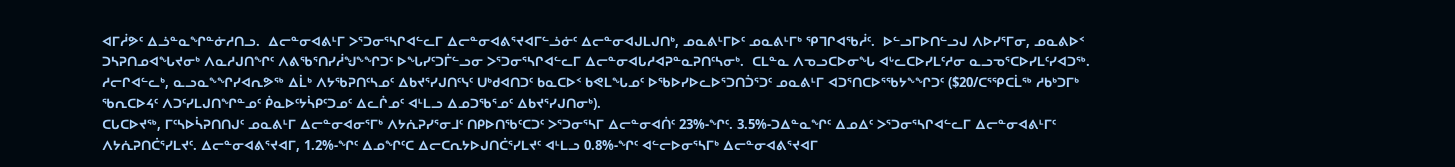ᐊᒥᓲᕗᑦ ᐃᓘᓐᓇᖏᓐᓃᓱᑎᓗ.  ᐃᓕᓐᓂᐊᕕᒻᒥ ᐳᕐᑐᓂᕐᓴᒋᐊᓪᓚᒥ ᐃᓕᓐᓂᐊᕕᕐᔪᐊᒥᓪᓘᓃᑦ ᐃᓕᓐᓂᐊᒍᒪᒍᑎᒃ, ᓄᓇᕕᒻᒥᐅᑦ ᓄᓇᕕᒻᒥᒃ ᕿᒣᒋᐊᖃᓲᑦ.  ᐅᓪᓗᒥᐅᑎᓪᓗᒍ ᐱᐅᓯᕐᒥᓂ, ᓄᓇᕕᐅᑉ ᑐᓴᕈᑎᓄᐊᖓᔪᓂᒃ ᐱᓇᓱᒍᑎᖏᑦ ᐱᕕᖃᕐᑎᓯᓲᖑᖕᖏᑐᑦ ᐅᖓᓯᑦᑐᒦᓪᓗᓂ ᐳᕐᑐᓂᕐᓴᒋᐊᓪᓚᒥ ᐃᓕᓐᓂᐊᒐᓱᐊᕈᓐᓇᕈᑎᑦᓴᓂᒃ.  ᑕᒪᓐᓇ ᐱᓀᓗᑕᐅᓂᖓ ᐊᒡᓚᑕᐅᓯᒪᑦᓱᓂ ᓇᓗᓀᕐᑕᐅᓯᒪᑦᓯᐊᑐᖅ.  ᓱᓕᒋᐊᓪᓚᒃ, ᓇᓗᓇᖕᖏᓯᐊᕆᕗᖅ ᐃᒫᒃ ᐱᔭᖃᕈᑎᑦᓴᓄᑦ ᐃᑲᔪᕐᓯᒍᑎᑦᓭᑦ ᑌᒃᑯᐊᑎᑐᑦ ᑲᓇᑕᐅᑉ ᑲᕙᒪᖓᓄᑦ ᐅᖃᐅᓯᐅᓚᐅᕐᑐᑎᑑᕐᑐᑦ ᓄᓇᕕᒻᒥ ᐊᑐᕐᑎᑕᐅᕐᖃᔭᖕᖏᑐᑦ ($20/ᑕᕐᕿᑕᒫᖅ ᓱᑲᒃᑐᒥᒃ ᖃᕆᑕᐅᔦᑦ ᐱᑐᑦᓯᒪᒍᑎᖏᓐᓄᑦ ᑮᓇᐅᑦᔭᓵᑭᑦᑐᓄᑦ ᐃᓚᒌᓄᑦ ᐊᒻᒪᓗ ᐃᓄᑐᖃᕐᓄᑦ ᐃᑲᔪᕐᓯᒍᑎᓂᒃ).
ᑕᒐᑕᐅᔪᖅ, ᒥᑦᓴᐅᓵᕈᑎᑎᒍᑦ ᓄᓇᕕᒻᒥ ᐃᓕᓐᓂᐊᓂᕐᒥᒃ ᐱᔭᕇᕈᓯᕐᓂᒧᑦ ᑎᑭᐅᑎᖃᑦᑕᑐᑦ ᐳᕐᑐᓂᕐᓴᒥ ᐃᓕᓐᓂᐊᑏᑦ 23%-ᖏᑦ. 3.5%-ᑐᐃᓐᓇᖏᑦ ᐃᓄᐃᑦ ᐳᕐᑐᓂᕐᓴᒋᐊᓪᓚᒥ ᐃᓕᓐᓂᐊᕕᒻᒥᑦ ᐱᔭᕇᕈᑎᑖᕐᓯᒪᔪᑦ. ᐃᓕᓐᓂᐊᕕᕐᔪᐊᒥ, 1.2%-ᖏᑦ ᐃᓄᖏᑦᑕ ᐃᓕᑕᕆᔭᐅᒍᑎᑖᕐᓯᒪᔪᑦ ᐊᒻᒪᓗ 0.8%-ᖏᑦ ᐊᓪᓕᐅᓂᕐᓴᒥᒃ ᐃᓕᓐᓂᐊᕕᕐᔪᐊᒥ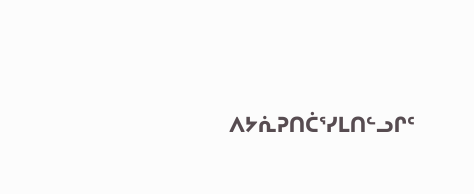ᐱᔭᕇᕈᑎᑖᕐᓯᒪᑎᓪᓗᒋᑦ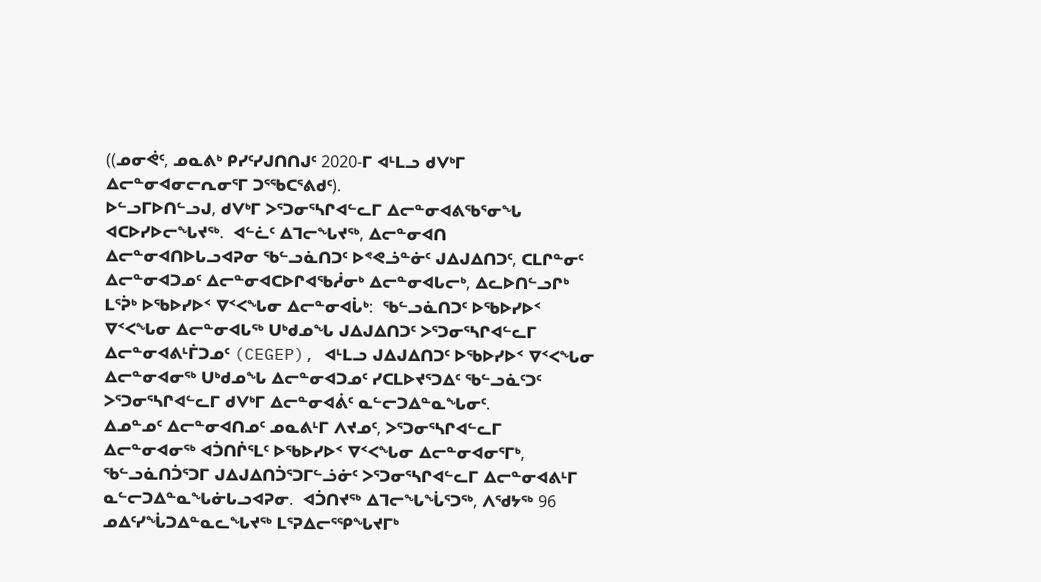((ᓄᓂᕚᑦ, ᓄᓇᕕᒃ ᑭᓯᑦᓯᒍᑎᑎᒍᑦ 2020-ᒥ ᐊᒻᒪᓗ ᑯᐯᒃᒥ ᐃᓕᓐᓂᐊᓂᓕᕆᓂᕐᒥ ᑐᕐᖃᑕᕐᕕᑯᑦ).
ᐅᓪᓗᒥᐅᑎᓪᓗᒍ, ᑯᐯᒃᒥ ᐳᕐᑐᓂᕐᓴᒋᐊᓪᓚᒥ ᐃᓕᓐᓂᐊᕕᖃᕐᓂᖓ ᐊᑕᐅᓯᐅᓕᖓᔪᖅ.  ᐊᓪᓛᑦ ᐃᒣᓕᖓᔪᖅ, ᐃᓕᓐᓂᐊᑎ ᐃᓕᓐᓂᐊᑎᐅᒐᓗᐊᕈᓂ ᖃᓪᓗᓈᑎᑐᑦ ᐅᕝᕙᓘᓐᓃᑦ ᒍᐃᒍᐃᑎᑐᑦ, ᑕᒪᒋᓐᓂᑦ ᐃᓕᓐᓂᐊᑐᓄᑦ ᐃᓕᓐᓂᐊᑕᐅᒋᐊᖃᓲᓂᒃ ᐃᓕᓐᓂᐊᒐᓕᒃ, ᐃᓚᐅᑎᓪᓗᒋᒃ ᒪᕐᕉᒃ ᐅᖃᐅᓯᐅᑉ ᐁᑉᐸᖓᓂ ᐃᓕᓐᓂᐊᒑᒃ:  ᖃᓪᓗᓈᑎᑐᑦ ᐅᖃᐅᓯᐅᑉ ᐁᑉᐸᖓᓂ ᐃᓕᓐᓂᐊᒐᖅ ᑌᒃᑯᓄᖓ ᒍᐃᒍᐃᑎᑐᑦ ᐳᕐᑐᓂᕐᓴᒋᐊᓪᓚᒥ ᐃᓕᓐᓂᐊᕕᒻᒦᑐᓄᑦ (CEGEP), ᐊᒻᒪᓗ ᒍᐃᒍᐃᑎᑐᑦ ᐅᖃᐅᓯᐅᑉ ᐁᑉᐸᖓᓂ ᐃᓕᓐᓂᐊᓂᖅ ᑌᒃᑯᓄᖓ ᐃᓕᓐᓂᐊᑐᓄᑦ ᓯᑕᒪᐅᔪᕐᑐᐃᑦ ᖃᓪᓗᓈᑦᑐᑦ ᐳᕐᑐᓂᕐᓴᒋᐊᓪᓚᒥ ᑯᐯᒃᒥ ᐃᓕᓐᓂᐊᕖᑦ ᓇᓪᓕᑐᐃᓐᓇᖓᓂᑦ.
ᐃᓄᓐᓄᑦ ᐃᓕᓐᓂᐊᑎᓄᑦ ᓄᓇᕕᒻᒥ ᐱᔪᓄᑦ, ᐳᕐᑐᓂᕐᓴᒋᐊᓪᓚᒥ ᐃᓕᓐᓂᐊᓂᖅ ᐊᑑᑎᒌᕐᒪᑦ ᐅᖃᐅᓯᐅᑉ ᐁᑉᐸᖓᓂ ᐃᓕᓐᓂᐊᓂᕐᒥᒃ, ᖃᓪᓗᓈᑎᑑᕐᑐᒥ ᒍᐃᒍᐃᑎᑑᕐᑐᒥᓪᓘᓃᑦ ᐳᕐᑐᓂᕐᓴᒋᐊᓪᓚᒥ ᐃᓕᓐᓂᐊᕕᒻᒥ ᓇᓪᓕᑐᐃᓐᓇᖓᓃᒐᓗᐊᕈᓂ.  ᐊᑑᑎᔪᖅ ᐃᒣᓕᖓᖔᕐᑐᖅ, ᐱᖁᔭᖅ 96 ᓄᐃᑦᓯᖔᑐᐃᓐᓇᓚᖓᔪᖅ ᒪᕐᕈᐃᓕᕐᕿᖓᔪᒥᒃ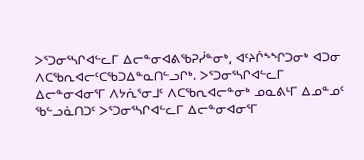ᐳᕐᑐᓂᕐᓴᒋᐊᓪᓚᒥ ᐃᓕᓐᓂᐊᕕᖃᕈᓰᓐᓂᒃ, ᐊᑦᔨᒌᖕᖏᑐᓂᒃ ᐊᑐᓂ ᐱᑕᖃᕆᐊᓕᑦᑕᖃᑐᐃᓐᓇᑎᓪᓗᒋᒃ. ᐳᕐᑐᓂᕐᓴᒋᐊᓪᓚᒥ ᐃᓕᓐᓂᐊᓂᕐᒥ ᐱᔭᕇᕐᓂᒧᑦ ᐱᑕᖃᕆᐊᓕᓐᓂᒃ ᓄᓇᕕᒻᒥ ᐃᓄᓐᓄᑦ ᖃᓪᓗᓈᑎᑐᑦ ᐳᕐᑐᓂᕐᓴᒋᐊᓪᓚᒥ ᐃᓕᓐᓂᐊᓂᕐᒥ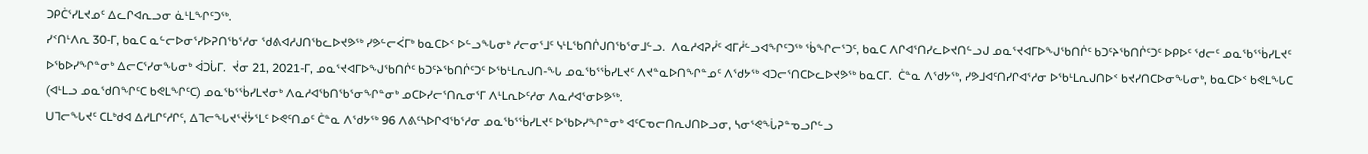ᑐᑭᑖᕐᓯᒪᔪᓄᑦ ᐃᓚᒋᐊᕆᓗᓂ ᓈᒻᒪᖏᑦᑐᖅ.
ᓯᑉᑎᒻᐱᕆ 30-ᒥ, ᑲᓇᑕ ᓇᓪᓕᐅᓂᕐᓯᐅᕈᑎᖃᕐᓱᓂ ᖁᕕᐊᓱᒍᑎᖃᓚᐅᔪᕗᖅ ᓯᕗᓪᓕᐹᒥᒃ ᑲᓇᑕᐅᑉ ᐅᓪᓗᖓᓂᒃ ᓱᓕᓂᕐᒧᑦ ᓭᒻᒪᖃᑎᒌᒍᑎᖃᕐᓂᒧᓪᓗ.  ᐱᓇᓱᐊᕈᓰᑦ ᐊᒥᓲᓪᓗᐊᖏᑦᑐᖅ ᖄᖏᓕᕐᑐᑦ, ᑲᓇᑕ ᐱᒋᐊᕐᑎᓯᓚᐅᔪᑎᓪᓗᒍ ᓄᓇᕐᔪᐊᒥᐅᖑᖃᑎᒌᑦ ᑲᑐᑦᔨᖃᑎᒌᑦᑐᑦ ᐅᑭᐅᑦ ᖁᓕᑦ ᓄᓇᖃᕐᖄᓯᒪᔪᑦ ᐅᖃᐅᓯᖏᓐᓂᒃ ᐃᓕᑕᕐᓯᓂᖓᓂᒃ ᐋᑐᒑᒥ.  ᔫᓂ 21, 2021-ᒥ, ᓄᓇᕐᔪᐊᒥᐅᖑᖃᑎᒌᑦ ᑲᑐᑦᔨᖃᑎᒌᑦᑐᑦ ᐅᖃᒻᒪᕆᒍᑎ-ᖓ ᓄᓇᖃᕐᖄᓯᒪᔪᑦ ᐱᔪᓐᓇᐅᑎᖏᓐᓄᑦ ᐱᖁᔭᖅ ᐊᑐᓕᕐᑎᑕᐅᓚᐅᔪᕗᖅ ᑲᓇᑕᒥ.  ᑖᓐᓇ ᐱᖁᔭᖅ, ᓯᕗᒧᐊᑦᑎᓯᒋᐊᕐᓱᓂ ᐅᖃᒻᒪᕆᒍᑎᐅᑉ ᑲᔪᓯᑎᑕᐅᓂᖓᓂᒃ, ᑲᓇᑕᐅᑉ ᑲᕙᒪᖓᑕ (ᐊᒻᒪᓗ ᓄᓇᖁᑎᖏᑦᑕ ᑲᕙᒪᖏᑦᑕ) ᓄᓇᖃᕐᖄᓯᒪᔪᓂᒃ ᐱᓇᓱᐊᖃᑎᖃᕐᓂᖏᓐᓂᒃ ᓄᑕᐅᓯᓕᕐᑎᕆᓂᕐᒥ ᐱᒻᒪᕆᐅᑦᓱᓂ ᐱᓇᓱᐊᕐᓂᐅᕗᖅ.
ᑌᒣᓕᖓᔪᑦ ᑕᒪᒃᑯᐊ ᐃᓱᒪᒋᑦᓱᒋᑦ, ᐃᒣᓕᖓᔪᕐᔫᔮᕐᒪᑦ ᐅᕙᑦᑎᓄᑦ ᑖᓐᓇ ᐱᖁᔭᖅ 96 ᐱᕕᑦᓴᐅᒋᐊᖃᕐᓱᓂ ᓄᓇᖃᕐᖄᓯᒪᔪᑦ ᐅᖃᐅᓯᖏᓐᓂᒃ ᐊᑦᑕᓀᓕᑎᕆᒍᑎᐅᓗᓂ, ᓴᓂᕐᕙᖔᕈᓐᓀᓗᒋᓪᓗ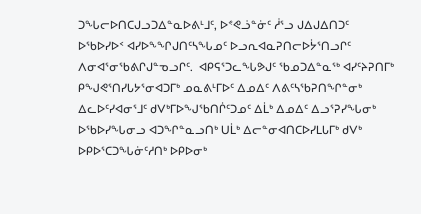ᑐᖓᓕᐅᑎᑕᒍᓗᑐᐃᓐᓇᐅᕕᒻᒧᑦ, ᐅᕝᕙᓘᓐᓃᑦ ᓲᕐᓗ ᒍᐃᒍᐃᑎᑐᑦ ᐅᖃᐅᓯᐅᑉ ᐊᓯᐅᖕᖏᒍᑎᑦᓴᖓᓄᑦ ᐅᓗᕆᐊᓇᕈᑎᓕᐅᔮᕐᑎᓗᒋᑦ ᐱᓂᐊᕐᓂᖃᕕᒋᒍᓐᓀᓗᒋᑦ.  ᐊᑭᕋᕐᑐᓚᖓᕗᒍᑦ ᖃᓄᑐᐃᓐᓇᖅ ᐊᓯᑦᔨᕈᑎᒥᒃ ᑭᖑᕙᕐᑎᓯᒐᔭᕐᓂᐊᑐᒥᒃ ᓄᓇᕕᒻᒥᐅᑦ ᐃᓄᐃᑦ ᐱᕕᑦᓴᖃᕈᑎᖏᓐᓂᒃ ᐃᓚᐅᑦᓯᐊᓂᕐᒧᑦ ᑯᐯᒃᒥᐅᖑᖃᑎᒌᑦᑐᓄᑦ ᐃᒫᒃ ᐃᓄᐃᑦ ᐃᓗᕐᕈᓯᖓᓂᒃ ᐅᖃᐅᓯᖓᓂᓗ ᐊᑐᖏᓐᓇᓗᑎᒃ ᑌᒫᒃ ᐃᓕᓐᓂᐊᑎᑕᐅᓯᒪᒐᒥᒃ ᑯᐯᒃ ᐅᑭᐅᕐᑕᑐᖓᓃᑦᓱᑎᒃ ᐅᑭᐅᓂᒃ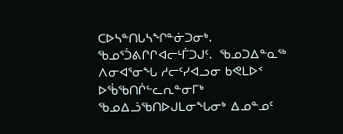ᑕᐅᓴᓐᑎᒐᓴᖏᓐᓃᑐᓂᒃ. ᖃᓄᕐᑑᕕᒋᒋᐊᓕᒻᒦᑐᒍᑦ.  ᖃᓄᑐᐃᓐᓇᖅ ᐱᓂᐊᕐᓂᖓ ᓱᓕᑦᓯᐊᓗᓂ ᑲᕙᒪᐅᑉ ᐅᖄᖃᑎᒌᓪᓚᕆᓐᓂᒥᒃ ᖃᓄᐃᓘᖃᑎᐅᒍᒪᓂᖓᓂᒃ ᐃᓄᓐᓄᑦ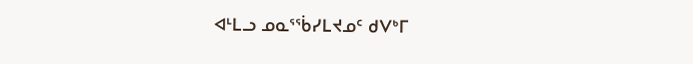ᐊᒻᒪᓗ ᓄᓇᕐᖄᓯᒪᔪᓄᑦ ᑯᐯᒃᒥ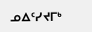ᓄᐃᑦᓯᔪᒥᒃ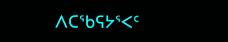ᐱᑕᖃᕋᔭᕐᐸᑦ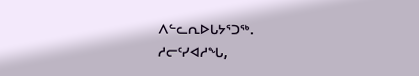ᐱᓪᓚᕆᐅᒐᔭᕐᑐᖅ.
ᓱᓕᑦᓯᐊᓱᖓ,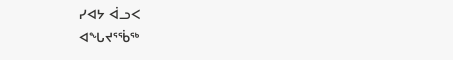ᓯᐊᔭ ᐋᓗᐸ
ᐊᖓᔪᕐᖄᖅ